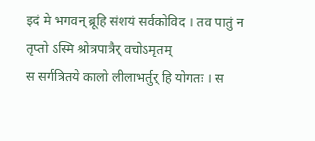इदं मे भगवन् ब्रूहि संशयं सर्वकोविद । तव पातुं न तृप्तो ऽस्मि श्रोत्रपात्रैर् वचोऽमृतम्
स सर्गत्रितये कालो लीलाभर्तुर् हि योगतः । स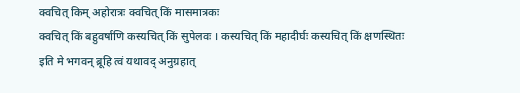क्वचित् किम् अहोरात्रः क्वचित् किं मासमात्रकः
क्वचित् किं बहुवर्षाणि कस्यचित् किं सुपेलवः । कस्यचित् किं महादीर्घः कस्यचित् किं क्षणस्थितः
इति मे भगवन् ब्रूहि त्वं यथावद् अनुग्रहात्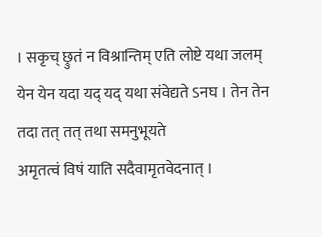। सकृच् छ्रुतं न विश्रान्तिम् एति लोष्टे यथा जलम्
येन येन यदा यद् यद् यथा संवेद्यते ऽनघ । तेन तेन तदा तत् तत् तथा समनुभूयते
अमृतत्वं विषं याति सदैवामृतवेदनात् ।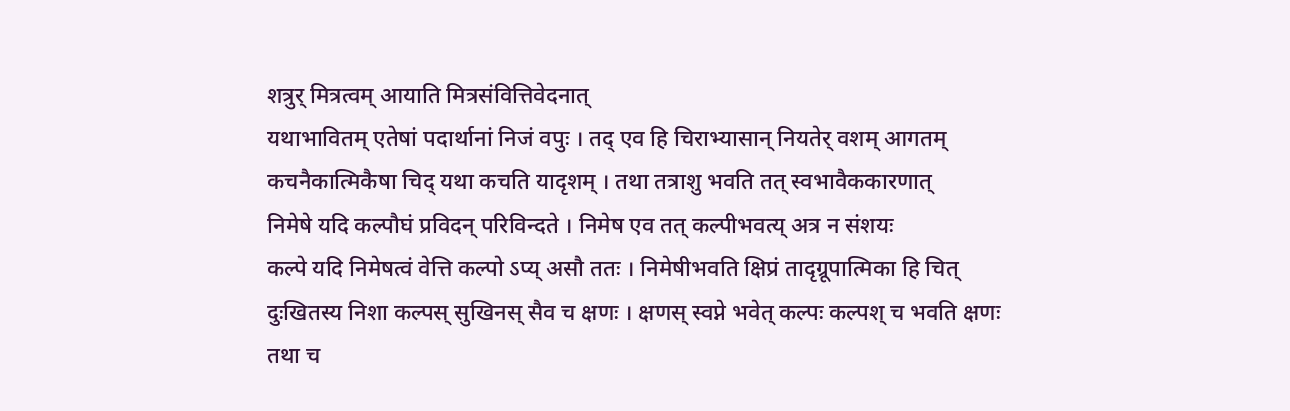शत्रुर् मित्रत्वम् आयाति मित्रसंवित्तिवेदनात्
यथाभावितम् एतेषां पदार्थानां निजं वपुः । तद् एव हि चिराभ्यासान् नियतेर् वशम् आगतम्
कचनैकात्मिकैषा चिद् यथा कचति यादृशम् । तथा तत्राशु भवति तत् स्वभावैककारणात्
निमेषे यदि कल्पौघं प्रविदन् परिविन्दते । निमेष एव तत् कल्पीभवत्य् अत्र न संशयः
कल्पे यदि निमेषत्वं वेत्ति कल्पो ऽप्य् असौ ततः । निमेषीभवति क्षिप्रं तादृग्रूपात्मिका हि चित्
दुःखितस्य निशा कल्पस् सुखिनस् सैव च क्षणः । क्षणस् स्वप्ने भवेत् कल्पः कल्पश् च भवति क्षणः
तथा च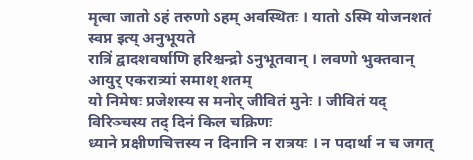मृत्वा जातो ऽहं तरुणो ऽहम् अवस्थितः । यातो ऽस्मि योजनशतं स्वप्न इत्य् अनुभूयते
रात्रिं द्वादशवर्षाणि हरिश्चन्द्रो ऽनुभूतवान् । लवणो भुक्तवान् आयुर् एकरात्र्यां समाश् शतम्
यो निमेषः प्रजेशस्य स मनोर् जीवितं मुनेः । जीवितं यद् विरिञ्चस्य तद् दिनं किल चक्रिणः
ध्याने प्रक्षीणचित्तस्य न दिनानि न रात्रयः । न पदार्था न च जगत्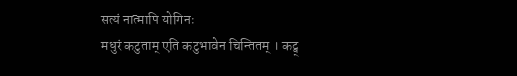सत्यं नात्मापि योगिनः
मधुरं कटुताम् एति कटुभावेन चिन्तितम् । कट्व्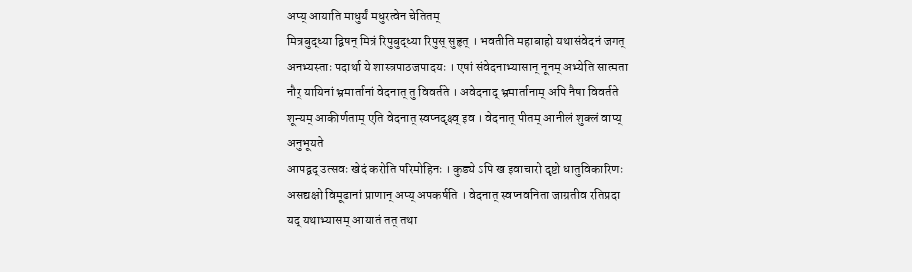अप्य् आयाति माधुर्यं मधुरत्वेन चेतितम्
मित्रबुद्ध्या द्विषन् मित्रं रिपुबुद्ध्या रिपुस् सुहृत् । भवतीति महाबाहो यथासंवेदनं जगत्
अनभ्यस्ताः पदार्था ये शास्त्रपाठजपादयः । एषां संवेदनाभ्यासान् नूनम् अभ्येति सात्मता
नौर् यायिनां भ्रमार्तानां वेदनात् तु विवर्तते । अवेदनाद् भ्रमार्तानाम् अपि नैषा विवर्तते
शून्यम् आकीर्णताम् एति वेदनात् स्वप्नदृक्ष्व् इव । वेदनात् पीतम् आनीलं शुक्लं वाप्य् अनुभूयते
आपद्वद् उत्सवः खेदं करोति परिमोहिनः । कुड्ये ऽपि ख इवाचारो दृष्टो धातुविकारिणः
असद्यक्षो विमूढानां प्राणान् अप्य् अपकर्षति । वेदनात् स्वप्नवनिता जाग्रतीव रतिप्रदा
यद् यथाभ्यासम् आयातं तत् तथा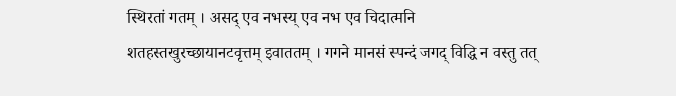स्थिरतां गतम् । असद् एव नभस्य् एव नभ एव चिदात्मनि
शतहस्तखुरच्छायानटवृत्तम् इवाततम् । गगने मानसं स्पन्दं जगद् विद्धि न वस्तु तत्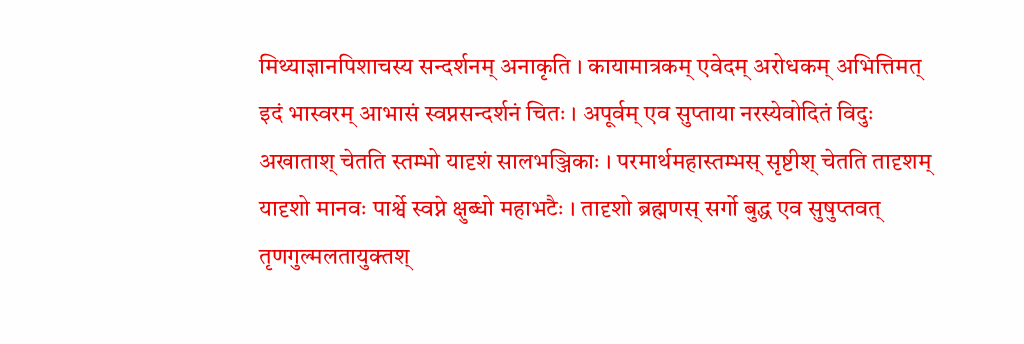मिथ्याज्ञानपिशाचस्य सन्दर्शनम् अनाकृति । कायामात्रकम् एवेदम् अरोधकम् अभित्तिमत्
इदं भास्वरम् आभासं स्वप्नसन्दर्शनं चितः । अपूर्वम् एव सुप्ताया नरस्येवोदितं विदुः
अखाताश् चेतति स्तम्भो यादृशं सालभञ्जिकाः । परमार्थमहास्तम्भस् सृष्टीश् चेतति तादृशम्
यादृशो मानवः पार्श्वे स्वप्ने क्षुब्धो महाभटैः । तादृशो ब्रह्मणस् सर्गो बुद्ध एव सुषुप्तवत्
तृणगुल्मलतायुक्तश्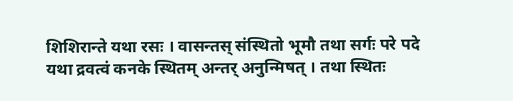शिशिरान्ते यथा रसः । वासन्तस् संस्थितो भूमौ तथा सर्गः परे पदे
यथा द्रवत्वं कनके स्थितम् अन्तर् अनुन्मिषत् । तथा स्थितः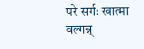परे सर्गः खात्मा वल्गन्न्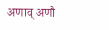अणाव् अणौ